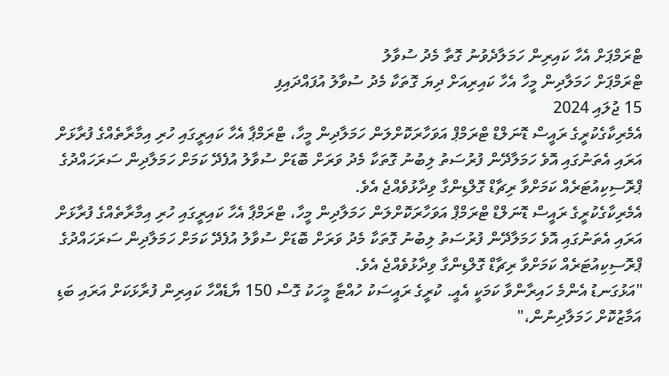ޓްރަމްޕަށް އެހާ ކައިރިން ހަމަލާދެވުނު ގޮތާ މެދު ސުވާލު
ޓްރަމްޕަށް ހަމަލާދިން މީހާ އެހާ ކައިރިއަށް ދިޔަ ގޮތަކާ މެދު ސުވާލު އުފައްދައިފި
15 ޖުލައި 2024
އެމެރިކާގެކުރީގެ ރައީސް ޑޮނަލްޑް ޓްރަމްޕް އަވަހާރަކޮށްލަން ހަމަލާދިން މީހާ، ޓްރަމްޕާ އެހާ ކައިރީގައި ހުރި އިމާރާތެއްގެ ފުރާޅަށް އަރައި އެތަނުގައި އޮވެ ހަމަލާދޭން ފުރުސަތު ލިބުނު ގޮތަކާ މެދު ވަރަށް ބޮޑަށް ސުވާލު އުފެދޭ ކަމަށް ހަމަލާދިން ސަރަހައްދުގެ ޕްރޮސިކިއުޓަރެއް ކަމަށްވާ ރިޗާޑް ގޮލްޑިންގާ ވިދާޅުވެއްޖެ އެވެ.
އެމެރިކާގެކުރީގެ ރައީސް ޑޮނަލްޑް ޓްރަމްޕް އަވަހާރަކޮށްލަން ހަމަލާދިން މީހާ، ޓްރަމްޕާ އެހާ ކައިރީގައި ހުރި އިމާރާތެއްގެ ފުރާޅަށް އަރައި އެތަނުގައި އޮވެ ހަމަލާދޭން ފުރުސަތު ލިބުނު ގޮތަކާ މެދު ވަރަށް ބޮޑަށް ސުވާލު އުފެދޭ ކަމަށް ހަމަލާދިން ސަރަހައްދުގެ ޕްރޮސިކިއުޓަރެއް ކަމަށްވާ ރިޗާޑް ގޮލްޑިންގާ ވިދާޅުވެއްޖެ އެވެ.
"އަޅުގަނޑު އެންމެ ހައިރާންވާ ކަމަކީ އެއީ. ކުރީގެ ރައީސަކު ހުއްޓާ މީހަކު ގޮސް 150 ޔާޑެއްހާ ކައިރިން ފުރާޅަކަށް އަރައި ބަޑި އަމާޒުކޮށް ހަމަލާދިނުން،"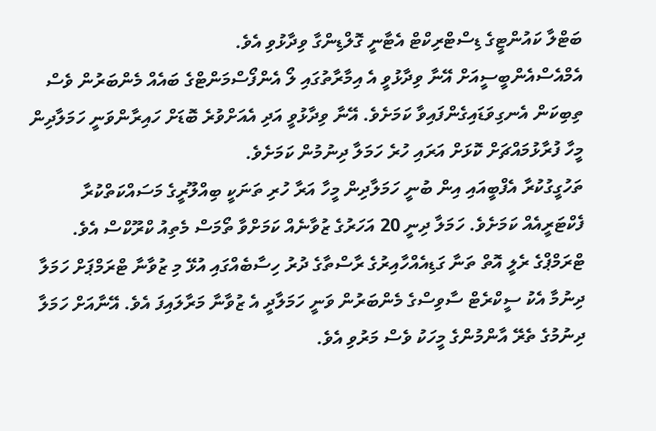ބަޓްލާ ކައުންޓީގެ ޑިސްޓްރިކްޓް އެޓާނީ ގޮލްޑިންގާ ވިދާޅުވި އެވެ.
އެމްއެސްއެންބީސީއަށް އޭނާ ވިދާޅުވީ އެ އިމާރާތުގައި ލޯ އެންފޯސްމަންޓްގެ ބައެއް މެންބަރުން ވެސް ތިބިކަން އެނގިވަޑައިގެންފައިވާ ކަމަށެވެ. އޭނާ ވިދާޅުވީ އަދި އެއަށްވުރެ ބޮޑަށް ހައިރާންވަނީ ހަމަލާދިން މީހާ ފުރާޅުމައްޗަށް ކޮޅަށް އަރައި ހުރެ ހަމަލާ ދިނުމުން ކަމަށެވެ.
ތަހުގީގުކުރާ އެފްބީއައި އިން ބުނީ ހަމަލާދިން މީހާ އަރާ ހުރި ތަނަކީ ބިއްލޫރީގެ މަސައްކަތްކުރާ ފެކްޓަރީއެއް ކަމަށެވެ. ހަމަލާ ދިނީ 20 އަހަރުގެ ޒުވާނެއް ކަމަށްވާ ތޯމަސް މެތިއު ކްރޫކްސް އެވެ. ޓްރަމްޕްގެ ރެލީ އޮތް ތަނާ ގަޑިއެއްހާއިރުގެ ރާސްތާގެ ދުރު ހިސާބެއްގައި އުޅޭ މި ޒުވާނާ ޓްރަމްޕަށް ހަމަލާ ދިނުމާ އެކު ސީކްރެޓް ސާވިސްގެ މެންބަރުން ވަނީ ހަމަލާދީ އެ ޒުވާނާ މަރާލައިފަ އެވެ. އޭނާއަށް ހަމަލާ ދިނުމުގެ ތެރޭ އާންމުންގެ މީހަކު ވެސް މަރުވި އެވެ.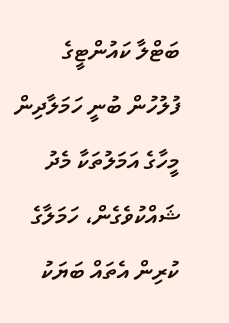ބަޓްލާ ކައުންޓީގެ ފުލުހުން ބުނީ ހަމަލާދިން މީހާގެ އަމަލުތަކާ މެދު ޝައްކުވެގެން، ހަމަލާގެ ކުރިން އެތައް ބަޔަކު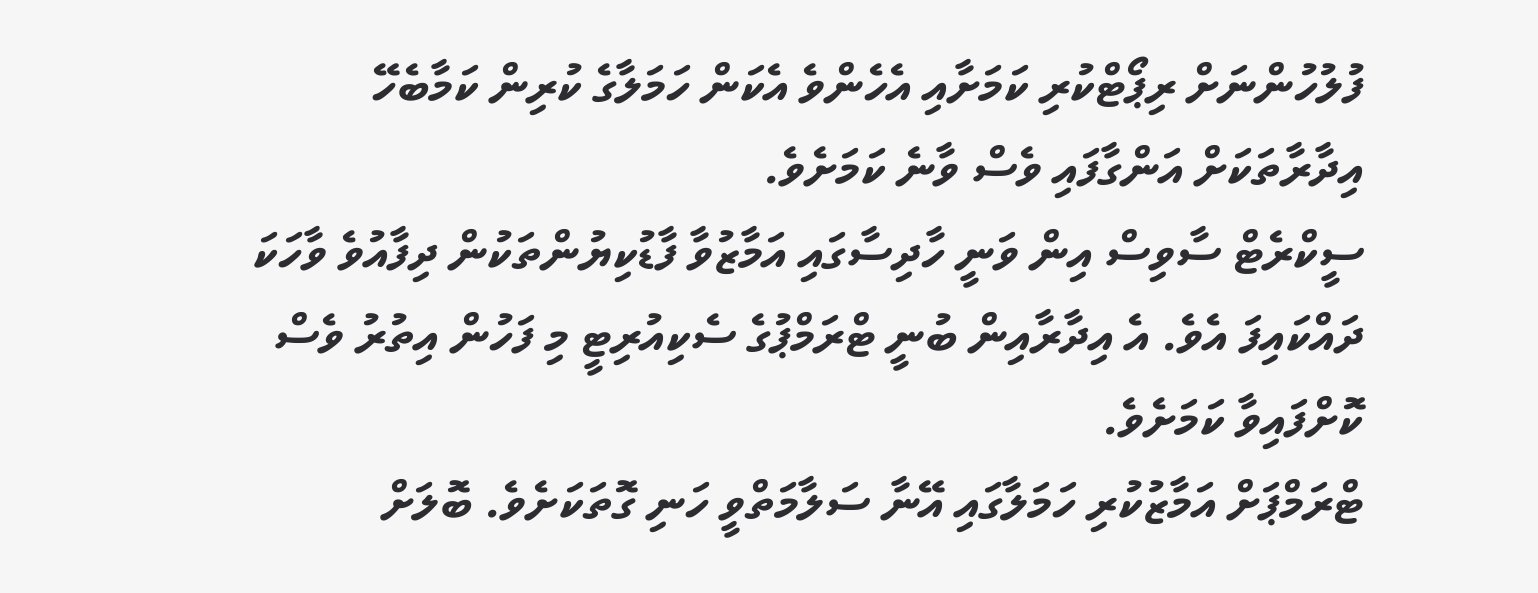ފުލުހުންނަށް ރިޕޯޓްކުރި ކަމަށާއި އެހެންވެ އެކަން ހަމަލާގެ ކުރިން ކަމާބެހޭ އިދާރާތަކަށް އަންގާފައި ވެސް ވާނެ ކަމަށެވެ.
ސީކްރެޓް ސާވިސް އިން ވަނީ ހާދިސާގައި އަމާޒުވާ ފާޑުކިޔުންތަކުން ދިފާއުވެ ވާހަކަ ދައްކައިފަ އެވެ. އެ އިދާރާއިން ބުނީ ޓްރަމްޕުގެ ސެކިއުރިޓީ މި ފަހުން އިތުރު ވެސް ކޮށްފައިވާ ކަމަށެވެ.
ޓްރަމްޕަށް އަމާޒުކުރި ހަމަލާގައި އޭނާ ސަލާމަތްވީ ހަނި ގޮތަކަށެވެ. ބޮލަށް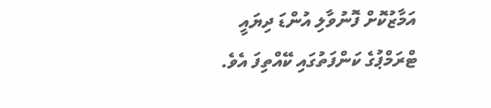އަމާޒުކޮށް ފޮނުވާލި އުންޑަ ދިޔައީ ޓްރަމްޕުގެ ކަންފަތުގައި ކޭއްތިފަ އެވެ.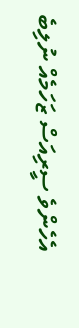އެހެންވެ ސީރިއަސް ޒަހަމެއް ނުލިބެ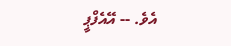އެވެ. -- އޭއެފްޕީ